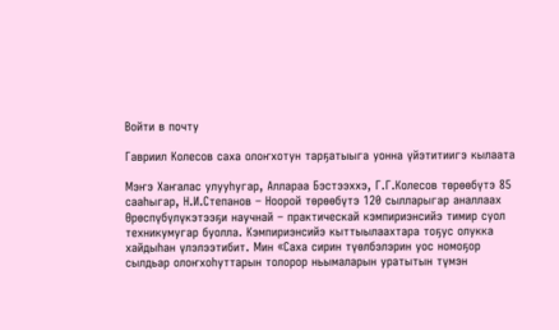Войти в почту

Гавриил Колесов саха олоҥхотун тарҕатыыга уонна үйэтитиигэ кылаата

Мэҥэ Хаҥалас улууһугар, Аллараа Бэстээххэ, Г.Г.Колесов төрөөбүтэ 85 сааһыгар, Н.И.Степанов – Ноорой төрөөбүтэ 120 сылларыгар аналлаах Өрөспүбүлүкэтээҕи научнай – практическай кэмпириэнсийэ тимир суол техникумугар буолла. Кэмпириэнсийэ кыттыылаахтара тоҕус олукка хайдыһан үлэлээтибит. Мин «Саха сирин түөлбэлэрин уос номоҕор сылдьар олоҥхоһуттарын толорор ньымаларын уратытын түмэн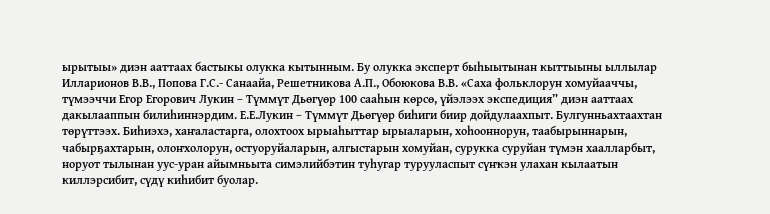ырытыы» диэн ааттаах бастыкы олукка кытынным. Бу олукка эксперт быһыытынан кыттыыны ыллылар Илларионов В.В., Попова Г.С.- Санаайа, Решетникова А.П., Обоюкова В.В. «Саха фольклорун хомуйааччы, түмээччи Егор Егорович Лукин – Түммүт Дьөгүөр 100 сааһын көрсө, үйэлээх экспедиция” диэн ааттаах дакылааппын билиһиннэрдим. Е.Е.Лукин – Түммүт Дьөгүөр биһиги биир дойдулаахпыт. Булгунньахтаахтан төрүттээх. Биһиэхэ, хаҥаластарга, олохтоох ырыаһыттар ырыаларын, хоһооннорун, таабырыннарын, чабырҕахтарын, олоҥхолорун, остуоруйаларын, алгыстарын хомуйан, сурукка суруйан түмэн хаалларбыт, норуот тылынан уус-уран айымньыта симэлийбэтин туһугар турууласпыт сүҥкэн улахан кылаатын киллэрсибит, сүдү киһибит буолар.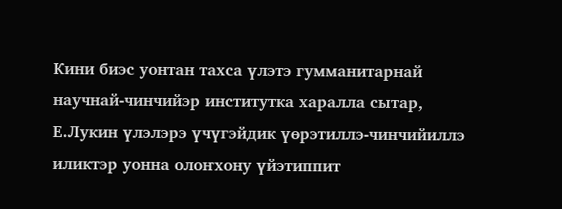Кини биэс уонтан тахса үлэтэ гумманитарнай научнай-чинчийэр институтка харалла сытар, Е.Лукин үлэлэрэ үчүгэйдик үөрэтиллэ-чинчийиллэ иликтэр уонна олоҥхону үйэтиппит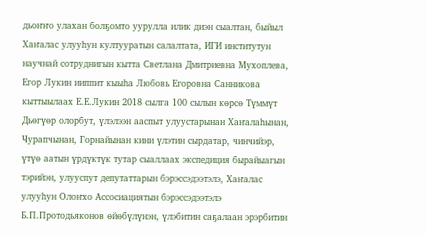дьоҥҥо улахан болҕомто уурулла илик диэн сыалтан, быйыл Хаҥалас улууһун култууратын салалтата, ИГИ институтун научнай сотруднигын кытта Светлана Дмитриевна Мухоплева, Егор Лукин ииппит кыыһа Любовь Егоровна Санникова кыттыылаах Е.Е.Лукин 2018 сылга 100 сылын көрсө Түммүт Дьөгүөр олорбут, үлэлээн ааспыт улуустарынан Хаҥалаһынан, Чурапчынан, Горнайынан кини үлэтин сырдатар, чинчийэр, үтүө аатын үрдүктүк тутар сыаллаах экспедиция бырайыагын тэрийэн, улууспут депутаттарын бэрэссэдээтэлэ, Хаҥалас улууһун Олоҥхо Ассосиациятын бэрэссэдээтэлэ Б.П.Протодьяконов өйөбүлүнэн, үлэбитин саҕалаан эрэрбитин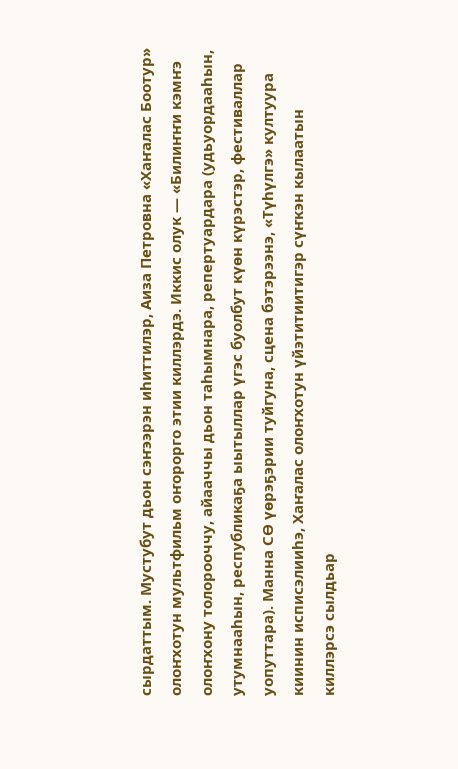сырдаттым. Мустубут дьон сэҥээрэн иһиттилэр, Аиза Петровна «Хаҥалас Боотур» олоҥхотун мультфильм оҥорорго этии киллэрдэ. Иккис олук — «Билиҥҥи кэмҥэ олоҥхону толорооччу, айааччы дьон таһымнара, репертуардара (удьуордааһын, утумнааһын, республикаҕа ыытыллар үгэс буолбут күөн күрэстэр, фестиваллар уопуттара). Манна СӨ үөрэҕэрии туйгуна, сцена бэтэрээнэ, «Түһүлгэ» култуура киинин исписэлииһэ, Хаҥалас олоҥхотун үйэтитиитигэр сүҥкэн кылаатын киллэрсэ сылдьар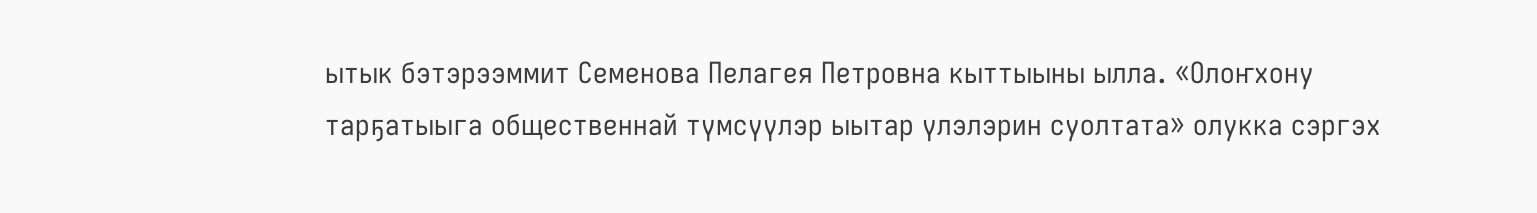ытык бэтэрээммит Семенова Пелагея Петровна кыттыыны ылла. «Олоҥхону тарҕатыыга общественнай түмсүүлэр ыытар үлэлэрин суолтата» олукка сэргэх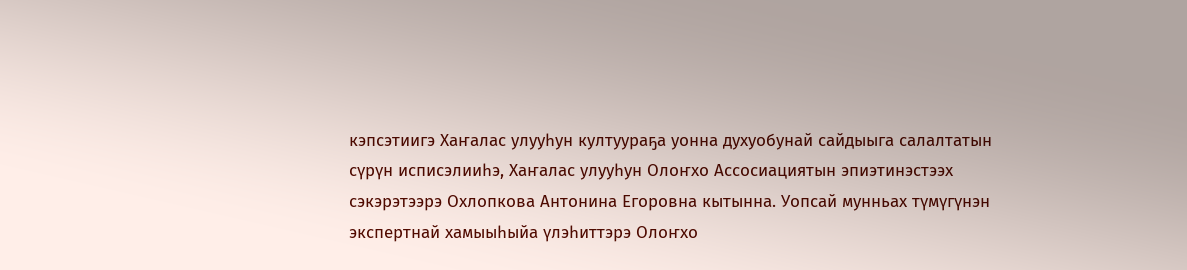кэпсэтиигэ Хаҥалас улууһун култуураҕа уонна духуобунай сайдыыга салалтатын сүрүн исписэлииһэ, Хаҥалас улууһун Олоҥхо Ассосиациятын эпиэтинэстээх сэкэрэтээрэ Охлопкова Антонина Егоровна кытынна. Уопсай мунньах түмүгүнэн экспертнай хамыыһыйа үлэһиттэрэ Олоҥхо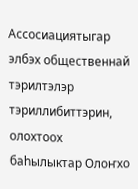Ассосиациятыгар элбэх общественнай тэрилтэлэр тэриллибиттэрин, олохтоох баһылыктар Олоҥхо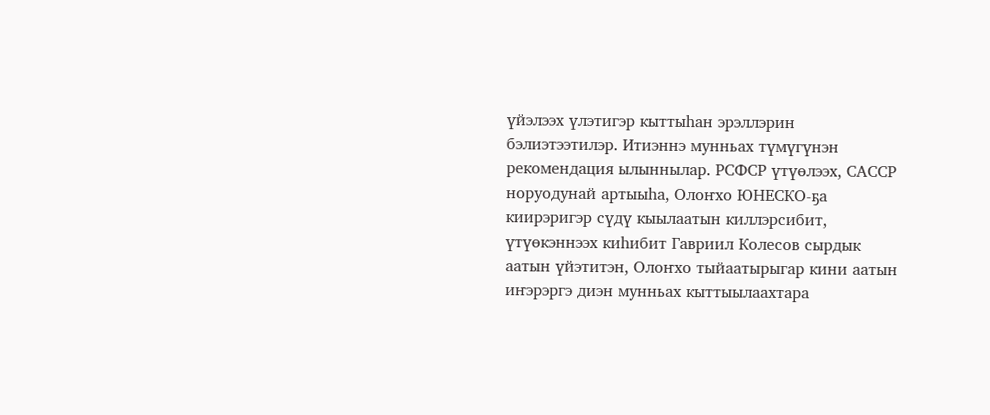үйэлээх үлэтигэр кыттыһан эрэллэрин бэлиэтээтилэр. Итиэннэ мунньах түмүгүнэн рекомендация ылыннылар. РСФСР үтүөлээх, САССР норуодунай артыыһа, Олоҥхо ЮНЕСКО-ҕа киирэригэр сүдү кыылаатын киллэрсибит, үтүөкэннээх киһибит Гавриил Колесов сырдык аатын үйэтитэн, Олоҥхо тыйаатырыгар кини аатын иҥэрэргэ диэн мунньах кыттыылаахтара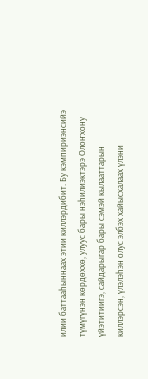илии баттааһыннаах этии киллэрдибит. Бу кэмпириэнсийэ түмүгүнэн көрдөххө, улуус бары нэһилиэктэрэ Олоҥхону үйэтитиигэ, сайдарыгар бары сэмэй кылааттарын киллэрсэн, үлэлэһэн олус элбэх хайысхалаах үлэни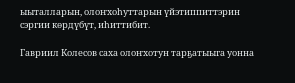ыыталларын, олоҥхоһуттарын үйэтиппиттэрин сэргии көрдүбүт, иһиттибит.

Гавриил Колесов саха олоҥхотун тарҕатыыга уонна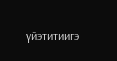үйэтитиигэ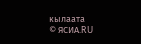кылаата
© ЯСИА.RU